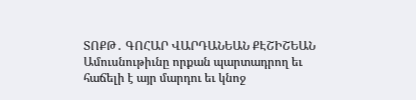ՏՈՔԹ․ ԳՈՀԱՐ ՎԱՐԴԱՆԵԱՆ ՔԷՇԻՇԵԱՆ
Ամուսնութիւնը որքան պարտադրող եւ հաճելի է այր մարդու եւ կնոջ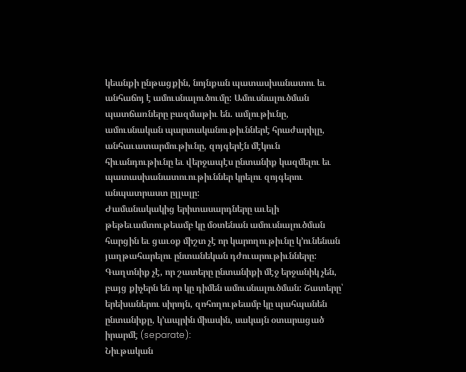կեանքի ընթացքին, նոյնքան պատասխանատու եւ անհաճոյ է ամուսնալուծումը: Ամուսնալուծման պատճառները բազմաթիւ են. ամլութիւնը, ամուսնական պարտականութիւններէ հրաժարիլը, անհաւատարմութիւնը, զոյգերէն մէկուն հիւանդութիւնը եւ վերջապէս ընտանիք կազմելու եւ պատասխանատուութիւններ կրելու զոյգերու անպատրաստ ըլլալը:
Ժամանակակից երիտասարդները աւելի թեթեւամտութեամբ կը մօտենան ամուսնալուծման հարցին եւ ցաւօք միշտ չէ որ կարողութիւնը կ’ունենան յաղթահարելու ընտանեկան դժուարութիւնները:
Գաղտնիք չէ, որ շատերը ընտանիքի մէջ երջանիկ չեն, բայց քիչերն են որ կը դիմեն ամուսնալուծման: Շատերը՝ երեխաներու սիրոյն, զոհողութեամբ կը պահպանեն ընտանիքը, կ’ապրին միասին, սակայն օտարացած իրարմէ (separate):
Նիւթական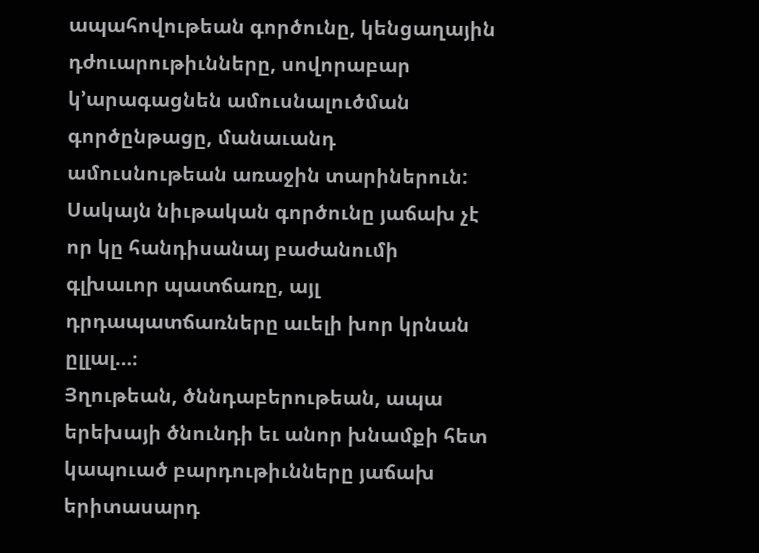ապահովութեան գործունը, կենցաղային դժուարութիւնները, սովորաբար կ’արագացնեն ամուսնալուծման գործընթացը, մանաւանդ ամուսնութեան առաջին տարիներուն:
Սակայն նիւթական գործունը յաճախ չէ որ կը հանդիսանայ բաժանումի գլխաւոր պատճառը, այլ դրդապատճառները աւելի խոր կրնան ըլլալ…։
Յղութեան, ծննդաբերութեան, ապա երեխայի ծնունդի եւ անոր խնամքի հետ կապուած բարդութիւնները յաճախ երիտասարդ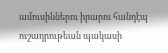ամուսիններու իրարու հանդէպ ուշադրութեան պակասի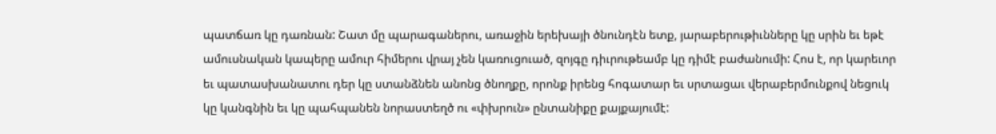պատճառ կը դառնան: Շատ մը պարագաներու, առաջին երեխայի ծնունդէն ետք, յարաբերութիւնները կը սրին եւ եթէ ամուսնական կապերը ամուր հիմերու վրայ չեն կառուցուած, զոյգը դիւրութեամբ կը դիմէ բաժանումի: Հոս է, որ կարեւոր եւ պատասխանատու դեր կը ստանձնեն անոնց ծնողքը, որոնք իրենց հոգատար եւ սրտացաւ վերաբերմունքով նեցուկ կը կանգնին եւ կը պահպանեն նորաստեղծ ու «փխրուն» ընտանիքը քայքայումէ: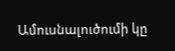Ամուսնալուծումի կը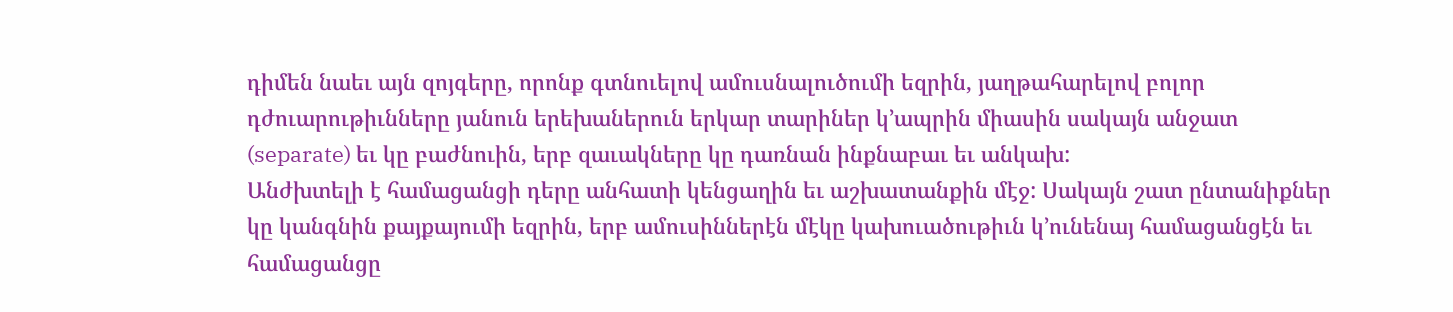դիմեն նաեւ այն զոյգերը, որոնք գտնուելով ամուսնալուծումի եզրին, յաղթահարելով բոլոր դժուարութիւնները յանուն երեխաներուն երկար տարիներ կ’ապրին միասին սակայն անջատ (separate) եւ կը բաժնուին, երբ զաւակները կը դառնան ինքնաբաւ եւ անկախ:
Անժխտելի է համացանցի դերը անհատի կենցաղին եւ աշխատանքին մէջ: Սակայն շատ ընտանիքներ կը կանգնին քայքայումի եզրին, երբ ամուսիններէն մէկը կախուածութիւն կ’ունենայ համացանցէն եւ համացանցը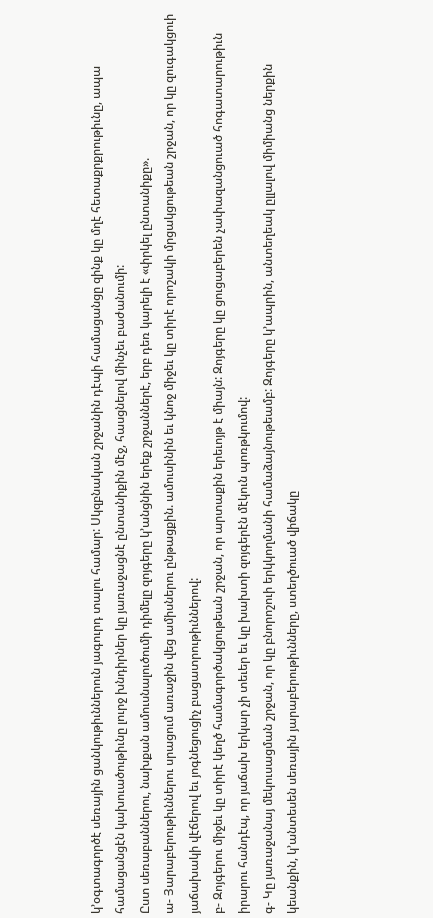կ’օգտագործէ սեռային ցանկութիւններուն յագուրդ տալու համար: Սկզբնական շրջանին դէպի համացանցը զինք կը մղէ հետաքրքրութիւնը, ապա համացանցէն կախուածութիւնը լուրջ խնդիրներ կը յառաջացնէ ընտանիքին մէջ, հասցնելով մինչեւ բաժանումի:
Ըստ սեռաբաններու, նախքան ամուսնալուծումի դիմելը զոյգերը կ’անցնին երեք շրջաններէ, երբ դեռ կարելի է «փրկել ընտանիքը».
ա- Յարաբերութիւններու սրացում առաջին վեց ամիսներու ընթացքին. ամուսինին եւ կնոջ միջեւ կը տիրէ որոշակի մրցակցութեան շրջան, որ կը զուգակցուի յաճախակի վէճերով եւ յոգնեցուցիչ բացատրութիւններով:
բ- Զոյգերու միջեւ կը տիրէ կեղծ համագործակցութեան շրջան, որ արտաքին երեւոյթ է միայն: Զոյգերը կը ցուցաբերեն չափազանցուած հոգատարութիւն իրարու հանդէպ, որ յաճախ երկար չի տեւեր եւ կը խախտի զոյգերէն մէկուն պոռթկումով:
գ- Կը յառաջանայ մեկուսացման շրջան, որ կը բնորոշուի երկկողմանի համաձայնութեամբ: Զոյգերը կ’ապրին, անտեղեակ ըլլալով միմիանց ներքին կեանքին, կ’անտեսեն սեռային յարաբերութիւնները, ստեղծուած վիճակը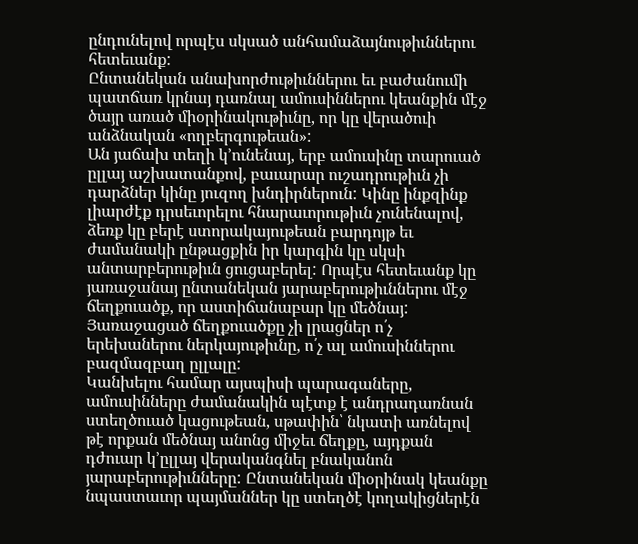ընդունելով որպէս սկսած անհամաձայնութիւններու հետեւանք:
Ընտանեկան անախորժութիւններու եւ բաժանումի պատճառ կրնայ դառնալ ամուսիններու կեանքին մէջ ծայր առած միօրինակութիւնը, որ կը վերածուի անձնական «ողբերգութեան»:
Ան յաճախ տեղի կ’ունենայ, երբ ամուսինը տարուած ըլլայ աշխատանքով, բաւարար ուշադրութիւն չի դարձներ կինը յուզող խնդիրներուն: Կինը ինքզինք լիարժէք դրսեւորելու հնարաւորութիւն չունենալով, ձեռք կը բերէ ստորակայութեան բարդոյթ եւ ժամանակի ընթացքին իր կարգին կը սկսի անտարբերութիւն ցուցաբերել: Որպէս հետեւանք կը յառաջանայ ընտանեկան յարաբերութիւններու մէջ ճեղքուածք, որ աստիճանաբար կը մեծնայ: Յառաջացած ճեղքուածքը չի լրացներ ո՛չ երեխաներու ներկայութիւնը, ո՛չ ալ ամուսիններու բազմազբաղ ըլլալը:
Կանխելու համար այսպիսի պարագաները, ամուսինները ժամանակին պէտք է անդրադառնան ստեղծուած կացութեան, սթափին՝ նկատի առնելով թէ որքան մեծնայ անոնց միջեւ ճեղքը, այդքան դժուար կ’ըլլայ վերականգնել բնականոն յարաբերութիւնները: Ընտանեկան միօրինակ կեանքը նպաստաւոր պայմաններ կը ստեղծէ կողակիցներէն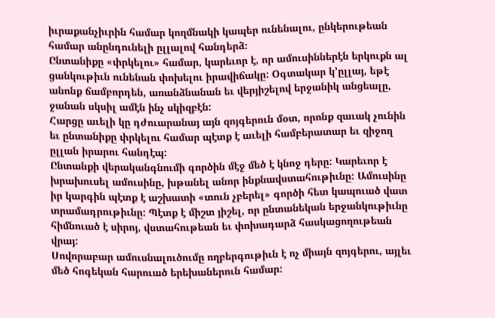իւրաքանչիւրին համար կողմնակի կապեր ունենալու, ընկերութեան համար անընդունելի ըլլալով հանդերձ։
Ընտանիքը «փրկելու» համար, կարեւոր է, որ ամուսիններէն երկուքն ալ ցանկութիւն ունենան փոխելու իրավիճակը: Օգտակար կ’ըլլայ, եթէ անոնք ճամբորդեն, առանձնանան եւ վերյիշելով երջանիկ անցեալը, ջանան սկսիլ ամէն ինչ սկիզբէն:
Հարցը աւելի կը դժուարանայ այն զոյգերուն մօտ, որոնք զաւակ չունին եւ ընտանիքը փրկելու համար պէտք է աւելի համբերատար եւ զիջող ըլլան իրարու հանդէպ:
Ընտանքի վերականգնումի գործին մէջ մեծ է կնոջ դերը: Կարեւոր է խրախուսել ամուսինը, խթանել անոր ինքնավստահութիւնը: Ամուսինը իր կարգին պէտք է աշխատի «տուն չբերել» գործի հետ կապուած վատ տրամադրութիւնը: Պէտք է միշտ յիշել, որ ընտանեկան երջանկութիւնը հիմնուած է սիրոյ, վստահութեան եւ փոխադարձ հասկացողութեան վրայ:
Սովորաբար ամուսնալուծումը ողբերգութիւն է ոչ միայն զոյգերու, այլեւ մեծ հոգեկան հարուած երեխաներուն համար: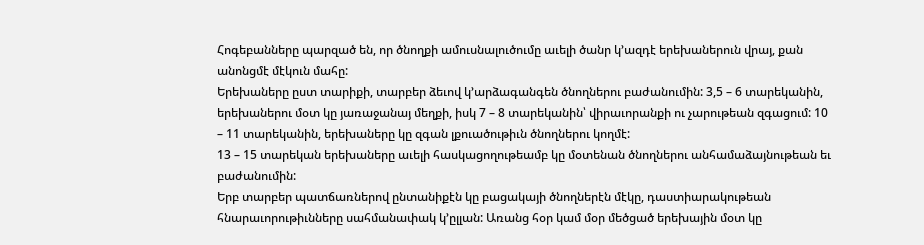Հոգեբանները պարզած են, որ ծնողքի ամուսնալուծումը աւելի ծանր կ’ազդէ երեխաներուն վրայ, քան անոնցմէ մէկուն մահը:
Երեխաները ըստ տարիքի, տարբեր ձեւով կ’արձագանգեն ծնողներու բաժանումին: 3,5 – 6 տարեկանին, երեխաներու մօտ կը յառաջանայ մեղքի, իսկ 7 – 8 տարեկանին՝ վիրաւորանքի ու չարութեան զգացում: 10 – 11 տարեկանին, երեխաները կը զգան լքուածութիւն ծնողներու կողմէ:
13 – 15 տարեկան երեխաները աւելի հասկացողութեամբ կը մօտենան ծնողներու անհամաձայնութեան եւ բաժանումին:
Երբ տարբեր պատճառներով ընտանիքէն կը բացակայի ծնողներէն մէկը, դաստիարակութեան հնարաւորութիւնները սահմանափակ կ’ըլլան: Առանց հօր կամ մօր մեծցած երեխային մօտ կը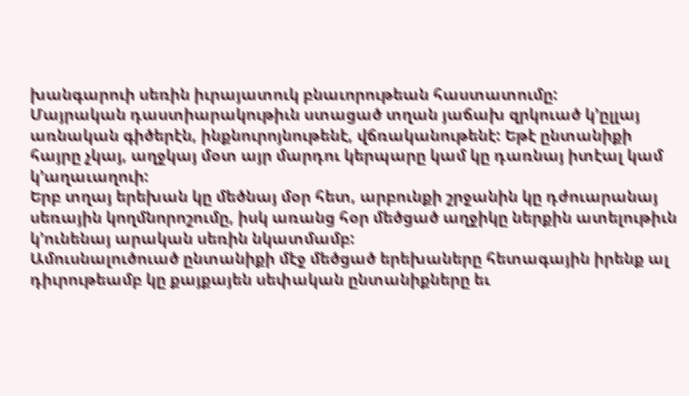խանգարուի սեռին իւրայատուկ բնաւորութեան հաստատումը:
Մայրական դաստիարակութիւն ստացած տղան յաճախ զրկուած կ’ըլլայ առնական գիծերէն, ինքնուրոյնութենէ, վճռականութենէ: Եթէ ընտանիքի հայրը չկայ, աղջկայ մօտ այր մարդու կերպարը կամ կը դառնայ իտէալ կամ կ’աղաւաղուի:
Երբ տղայ երեխան կը մեծնայ մօր հետ, արբունքի շրջանին կը դժուարանայ սեռային կողմնորոշումը, իսկ առանց հօր մեծցած աղջիկը ներքին ատելութիւն կ’ունենայ արական սեռին նկատմամբ:
Ամուսնալուծուած ընտանիքի մէջ մեծցած երեխաները հետագային իրենք ալ դիւրութեամբ կը քայքայեն սեփական ընտանիքները եւ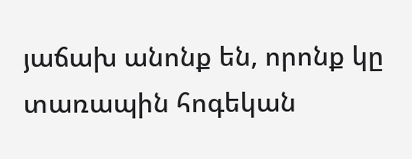յաճախ անոնք են, որոնք կը տառապին հոգեկան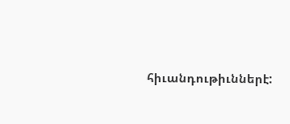հիւանդութիւններէ: